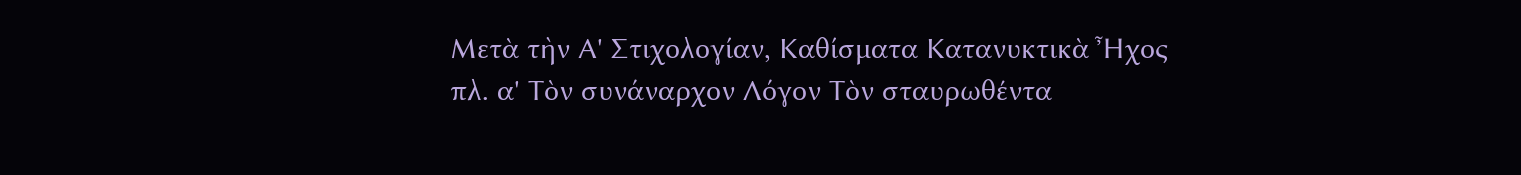Μετὰ τὴν Α' Στιχολογίαν, Καθίσματα Κατανυκτικὰ Ἦχος πλ. α' Τὸν συνάναρχον Λόγον Τὸν σταυρωθέντα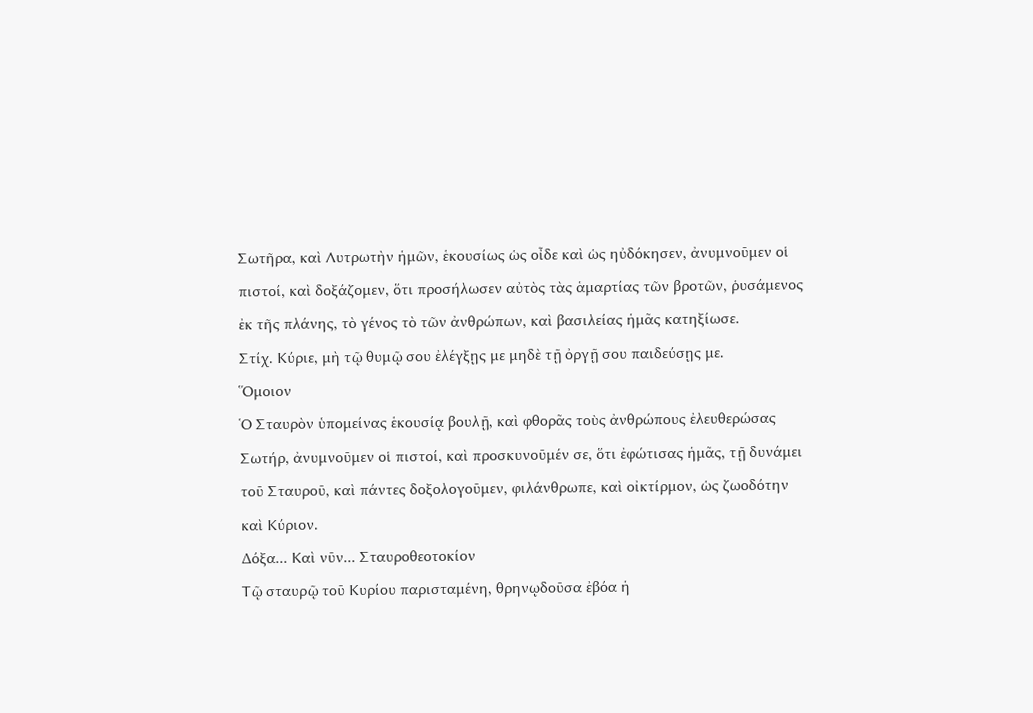Σωτῆρα, καὶ Λυτρωτὴν ἡμῶν, ἑκουσίως ὡς οἶδε καὶ ὡς ηὐδόκησεν, ἀνυμνοῦμεν οἱ πιστοί, καὶ δοξάζομεν, ὅτι προσήλωσεν αὐτὸς τὰς ἁμαρτίας τῶν βροτῶν, ῥυσάμενος ἐκ τῆς πλάνης, τὸ γένος τὸ τῶν ἀνθρώπων, καὶ βασιλείας ἡμᾶς κατηξίωσε.
Στίχ. Κύριε, μὴ τῷ θυμῷ σου ἐλέγξῃς με μηδὲ τῇ ὀργῇ σου παιδεύσῃς με.
Ὅμοιον
Ὁ Σταυρὸν ὑπομείνας ἑκουσίᾳ βουλῇ, καὶ φθορᾶς τοὺς ἀνθρώπους ἐλευθερώσας Σωτήρ, ἀνυμνοῦμεν οἱ πιστοί, καὶ προσκυνοῦμέν σε, ὅτι ἐφώτισας ἡμᾶς, τῇ δυνάμει τοῦ Σταυροῦ, καὶ πάντες δοξολογοῦμεν, φιλάνθρωπε, καὶ οἰκτίρμον, ὡς ζωοδότην καὶ Κύριον.
Δόξα... Καὶ νῦν... Σταυροθεοτοκίον
Τῷ σταυρῷ τοῦ Κυρίου παρισταμένη, θρηνῳδοῦσα ἐβόα ἡ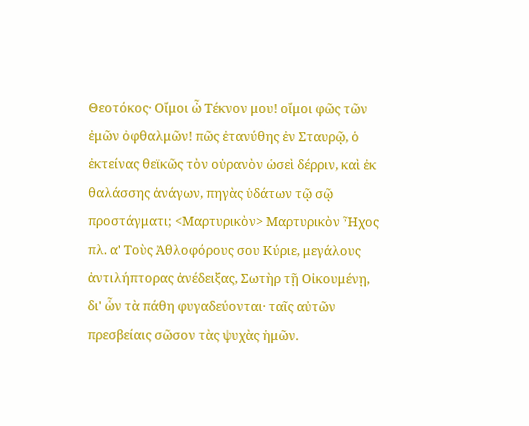Θεοτόκος· Οἴμοι ὦ Τέκνον μου! οἴμοι φῶς τῶν ἐμῶν ὀφθαλμῶν! πῶς ἐτανύθης ἐν Σταυρῷ, ὁ ἐκτείνας θεϊκῶς τὸν οὐρανὸν ὡσεὶ δέρριν, καὶ ἐκ θαλάσσης ἀνάγων, πηγὰς ὑδάτων τῷ σῷ προστάγματι; <Μαρτυρικὸν> Μαρτυρικὸν Ἦχος πλ. α' Τοὺς Ἀθλοφόρους σου Κύριε, μεγάλους ἀντιλήπτορας ἀνέδειξας, Σωτὴρ τῇ Οἰκουμένῃ, δι' ὧν τὰ πάθη φυγαδεύονται· ταῖς αὐτῶν πρεσβείαις σῶσον τὰς ψυχὰς ἡμῶν.